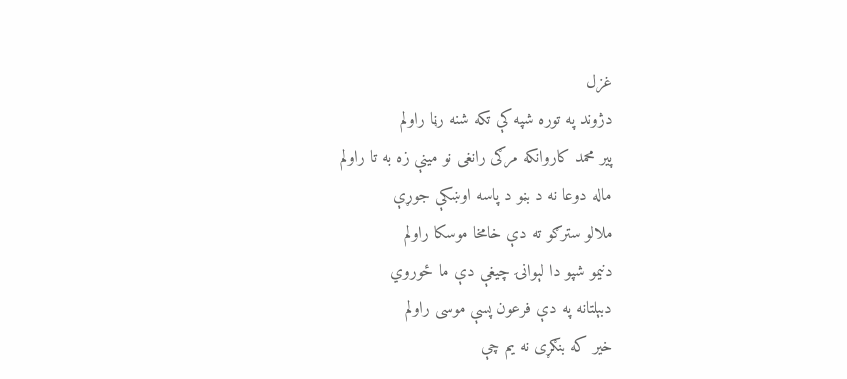غزل
دژوند په توره شپه کې تکه شنه رڼا راولم
پیر محمد کاروانکه مرګی رانغی نو مینې زه به تا راولم
ماله دوعا نه د بڼو د پاسه اوښکې جوړې
ملالو سترګو ته دې خامخا موسکا راولم
دنیمو شپو دا لېوانۍ چیغې دې ما ځوروي
دبېلتانه په دې فرعون پسې موسی راولم
خیر که بنګړی نه یم چې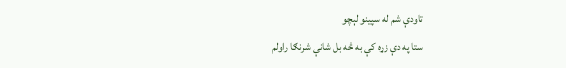تاودې شم له سپینو لېچو
ستا په دې زړه کې به څه بل شانې شرنګا راولم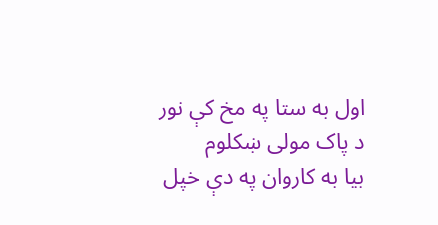اول به ستا په مخ کې نور د پاک مولی ښکلوم
بیا به کاروان په دې خپل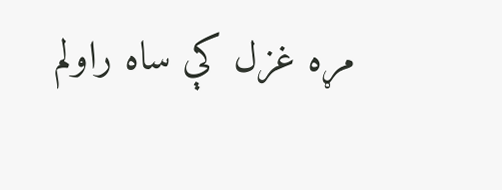مړه غزل کې ساه راولم